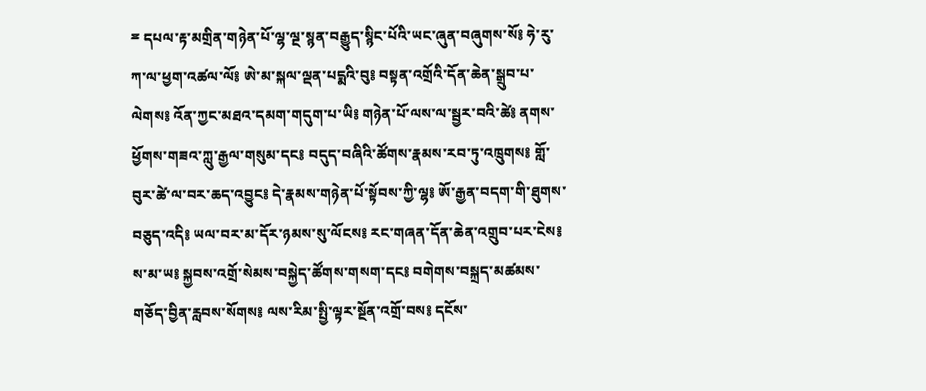ྈ དཔལ་རྟ་མགྲིན་གཉེན་པོ་ལྷ་ལྔ་སྙན་བརྒྱུད་སྙིང་པོའི་ཡང་ཞུན་བཞུགས་སོ༔ ཧེ་རུ་ཀ་ལ་ཕྱག་འཚལ་ལོ༔ ཨེ་མ་སྐལ་ལྡན་པདྨའི་བུ༔ བསྟན་འགྲོའི་དོན་ཆེན་སྒྲུབ་པ་ལེགས༔ འོན་ཀྱང་མཐའ་དམག་གདུག་པ་ཡི༔ གཉེན་པོ་ལས་ལ་སྦྱར་བའི་ཚེ༔ ནགས་ཕྱོགས་གཟའ་ཀླུ་རྒྱལ་གསུམ་དང༔ བདུད་བཞིའི་ཚོགས་རྣམས་རབ་ཏུ་འཁྲུགས༔ གློ་བུར་ཚེ་ལ་བར་ཆད་འབྱུང༔ དེ་རྣམས་གཉེན་པོ་སྟོབས་ཀྱི་ལྷ༔ ཨོ་རྒྱན་བདག་གི་ཐུགས་བཅུད་འདི༔ ཡལ་བར་མ་དོར་ཉམས་སུ་ལོངས༔ རང་གཞན་དོན་ཆེན་འགྲུབ་པར་ངེས༔ ས་མ་ཡ༔ སྐྱབས་འགྲོ་སེམས་བསྐྱེད་ཚོགས་གསག་དང༔ བགེགས་བསྐྲད་མཚམས་གཅོད་བྱིན་རླབས་སོགས༔ ལས་རིམ་སྤྱི་ལྟར་སྔོན་འགྲོ་བས༔ དངོས་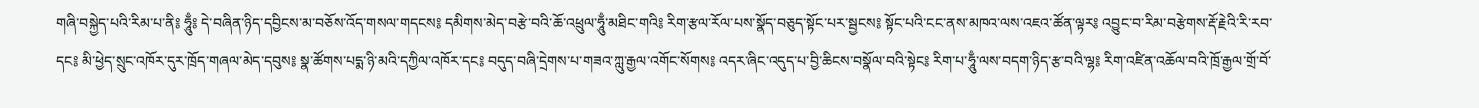གཞི་བསྐྱེད་པའི་རིམ་པ་ནི༔ ཧཱུྃ༔ དེ་བཞིན་ཉིད་དབྱིངས་མ་བཅོས་འོད་གསལ་གདངས༔ དམིགས་མེད་བརྩེ་བའི་ཆོ་འཕྲུལ་ཧཱུྃ་མཐིང་གའི༔ རིག་རྩལ་རོལ་པས་སྣོད་བཅུད་སྟོང་པར་སྦྱངས༔ སྟོང་པའི་ངང་ནས་མཁའ་ལས་འཇའ་ཚོན་ལྟར༔ འབྱུང་བ་རིམ་བརྩེགས་རྡོ་རྗེའི་རི་རབ་དང༔ མི་ཕྱེད་སྲུང་འཁོར་དུར་ཁྲོད་གཞལ་མེད་དབུས༔ སྣ་ཚོགས་པདྨ་ཉི་མའི་དཀྱིལ་འཁོར་དང༔ བདུད་བཞི་དྲེགས་པ་གཟའ་ཀླུ་རྒྱལ་འགོང་སོགས༔ འདར་ཞིང་འདུད་པ་བྱི་ཆིངས་བསྣོལ་བའི་སྟེང༔ རིག་པ་ཧཱུྃ་ལས་བདག་ཉིད་རྩ་བའི་ལྷ༔ རིག་འཛིན་འཆོལ་བའི་ཁྲོ་རྒྱལ་གྲོ་བོ་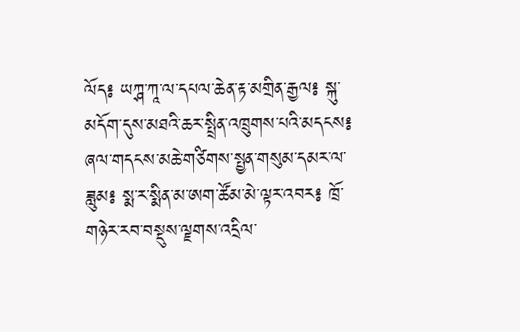ལོད༔ ཡཀྴ་ཀཱ་ལ་དཔལ་ཆེན་རྟ་མགྲིན་རྒྱལ༔ སྐུ་མདོག་དུས་མཐའི་ཆར་སྤྲིན་འཁྲུགས་པའི་མདངས༔ ཞལ་གདངས་མཆེ་གཙིགས་སྤྱན་གསུམ་དམར་ལ་ཟླུམ༔ སྨ་ར་སྨིན་མ་ཨག་ཚོམ་མེ་ལྟར་འབར༔ ཁྲོ་གཉེར་རབ་བསྡུས་ལྗགས་འདྲིལ་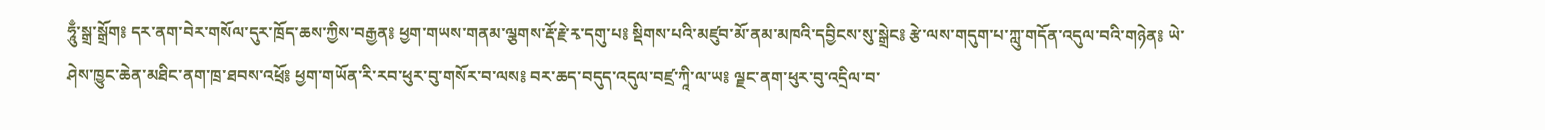ཧཱུྃ་སྒྲ་སྒྲོག༔ དར་ནག་བེར་གསོལ་དུར་ཁྲོད་ཆས་ཀྱིས་བརྒྱན༔ ཕྱག་གཡས་གནམ་ལྕགས་རྡོ་རྗེ་རྭ་དགུ་པ༔ སྡིགས་པའི་མཛུབ་མོ་ནམ་མཁའི་དབྱིངས་སུ་སྒྲེང༔ རྩེ་ལས་གདུག་པ་ཀླུ་གདོན་འདུལ་བའི་གཉེན༔ ཡེ་ཤེས་ཁྱུང་ཆེན་མཐིང་ནག་ཁྲ་ཐབས་འཕྲོ༔ ཕྱག་གཡོན་རི་རབ་ཕུར་བུ་གསོར་བ་ལས༔ བར་ཆད་བདུད་འདུལ་བཛྲ་ཀཱི་ལ་ཡ༔ ལྗང་ནག་ཕུར་བུ་འདྲིལ་བ་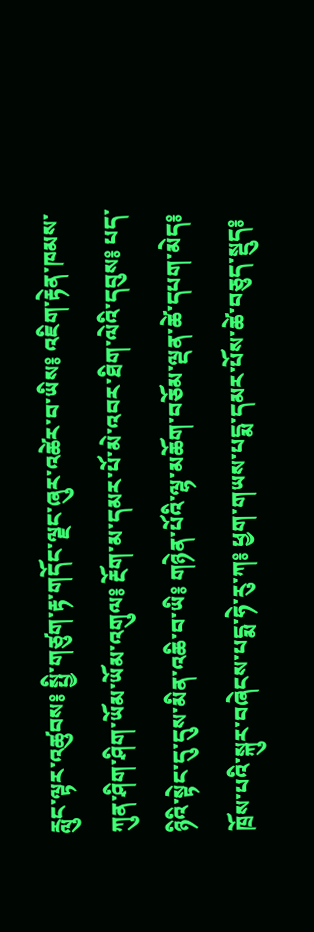རླུང་ལྟར་འཚུབས༔ སྤྱི་གཙུག་རྟ་གདོང་ལྗང་ཞུར་འཚེར་བ་ཡིས༔ འཇིག་རྟེན་ཁམས་ཀུན་ཤིག་ཤིག་ཡོམ་ཡོམ་འགུལ༔ རྔོག་མ་དམར་པོ་མེ་འབར་ཐིག་ལེའི་དབུས༔ པད་ཉིའི་སྟེང་དུ་དུས་མིན་འཆི་བ་ཡི༔ གཉེན་པོའི་ལྷ་མཆོག་བཅོམ་ལྡན་ཚེ་དཔག་མེད༔ ཁྲོས་པའི་སྐུར་བཞེངས་པདྨ་ཧེ་རུ་ཀ༔ ཕྱག་གཡས་པདྨ་དམར་པོས་ཚེ་བཅུད་སྡུད༔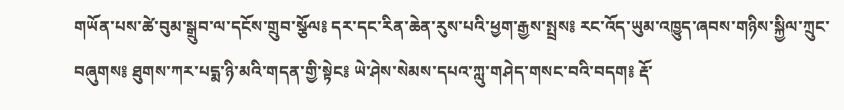གཡོན་པས་ཚེ་བུམ་སྒྲུབ་ལ་དངོས་གྲུབ་སྩོལ༔ དར་དང་རིན་ཆེན་རུས་པའི་ཕྱག་རྒྱས་སྤྲས༔ རང་འོད་ཡུམ་འཁྱུད་ཞབས་གཉིས་སྐྱིལ་ཀྲུང་བཞུགས༔ ཐུགས་ཀར་པདྨ་ཉི་མའི་གདན་གྱི་སྟེང༔ ཡེ་ཤེས་སེམས་དཔའ་ཀླུ་གཤེད་གསང་བའི་བདག༔ རྡོ་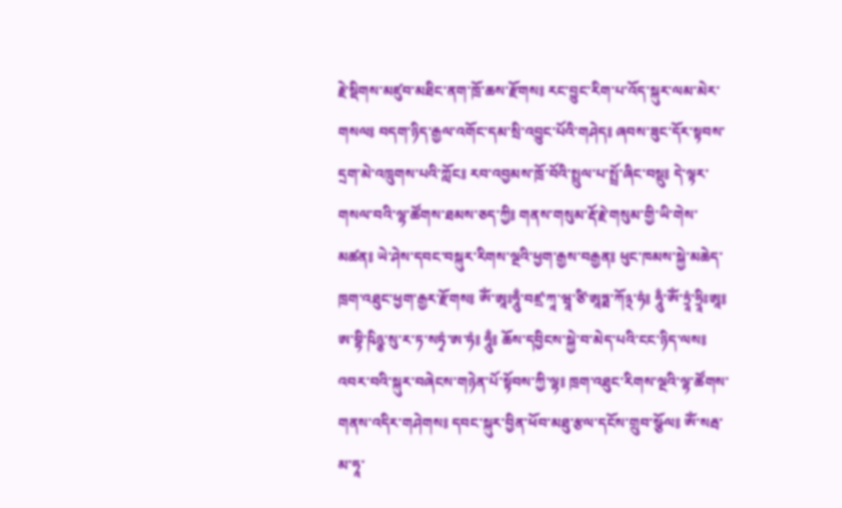རྗེ་སྡིགས་མཛུབ་མཐིང་ནག་ཁྲོ་ཆས་རྫོགས༔ རང་བྱུང་རིག་པ་འོད་སྐུར་ལམ་མེར་གསལ༔ བདག་ཉིད་རྒྱལ་འགོང་དམ་སྲི་འབྱུང་པོའི་གཤེད༔ ཞབས་ཟུང་དོར་སྟབས་དྲག་མེ་འཁྲུགས་པའི་ཀློང༔ རབ་འབྱམས་ཁྲོ་བོའི་སྤྲུལ་པ་སྤྲོ་ཞིང་བསྡུ༔ དེ་ལྟར་གསལ་བའི་ལྷ་ཚོགས་ཐམས་ཅད་ཀྱི༔ གནས་གསུམ་རྡོ་རྗེ་གསུམ་གྱི་ཡི་གེས་མཚན༔ ཡེ་ཤེས་དབང་བསྐུར་རིགས་ལྔའི་ཕྱག་རྒྱས་བརྒྱན༔ ཕུང་ཁམས་སྐྱེ་མཆེད་ཁྲག་འཐུང་ཕྱག་རྒྱར་རྫོགས༔ ཨོཾ་ཨཱཿཧཱུྃ་བཛྲ་ཀཱ་ཝཱ་ཙི་ཨཱཏྨ་ཀོ྅་ཧཾ༔ ཧཱུྃ་ཨོཾ་ཏྲཱཾ་ཧྲཱིཿཨཱ༔ ཨ་བྷི་ཥིཉྩ་སུ་ར་ཏ་སཏྭཾ་ཨ་ཧཾ༔ ཧཱུྃ༔ ཆོས་དབྱིངས་སྐྱེ་བ་མེད་པའི་ངང་ཉིད་ལས༔ འབར་བའི་སྐུར་བཞེངས་གཉེན་པོ་སྟོབས་ཀྱི་ལྷ༔ ཁྲག་འཐུང་རིགས་ལྔའི་ལྷ་ཚོགས་གནས་འདིར་གཤེགས༔ དབང་སྐུར་བྱིན་ཕོབ་མཐུ་རྩལ་དངོས་གྲུབ་སྩོལ༔ ཨོཾ་སརྦ་མ་ཧཱ་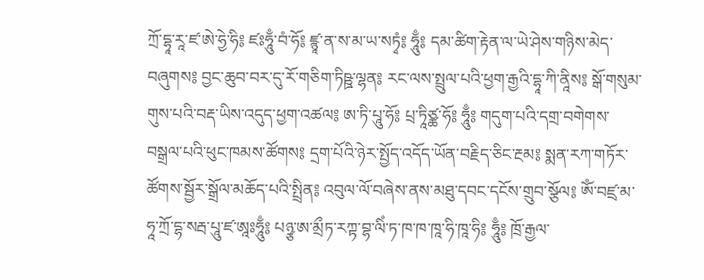ཀྲོ་དྷཱ་རཱ་ཛ་ཨེ་ཧྱེ་ཧི༔ ཛཿཧཱུྃ་བཾ་ཧོ༔ ཛྙཱ་ན་ས་མ་ཡ་སཏྭཾ༔ ཧཱུྃ༔ དམ་ཚིག་རྟེན་ལ་ཡེ་ཤེས་གཉིས་མེད་བཞུགས༔ བྱང་ཆུབ་བར་དུ་རོ་གཅིག་ཏིཥྛ་ལྷན༔ རང་ལས་སྤྲུལ་པའི་ཕྱག་རྒྱའི་དྷཱ་ཀི་ནཱིས༔ སྒོ་གསུམ་གུས་པའི་བརྡ་ཡིས་འདུད་ཕྱག་འཚལ༔ ཨ་ཏི་པཱུ་ཧོ༔ པྲ་ཏཱིཙྪ་ཧོ༔ ཧཱུྃ༔ གདུག་པའི་དགྲ་བགེགས་བསྒྲལ་པའི་ཕུང་ཁམས་ཚོགས༔ དྲག་པོའི་ཉེར་སྤྱོད་འདོད་ཡོན་བརྗིད་ཅིང་རྔམ༔ སྨན་རཀ་གཏོར་ཚོགས་སྦྱོར་སྒྲོལ་མཆོད་པའི་སྤྲིན༔ འབུལ་ལོ་བཞེས་ནས་མཐུ་དབང་དངོས་གྲུབ་སྩོལ༔ ཨོཾ་བཛྲ་མ་ཧཱ་ཀྲོ་དྷ་སརྦ་པཱུ་ཛ་ཨཱཿཧཱུྃ༔ པཉྩ་ཨ་མྲྀཏ་རཀྟ་བྷ་ལིཾ་ཏ་ཁ་ཁ་ཁཱ་ཧི་ཁཱ་ཧི༔ ཧཱུྃ༔ ཁྲོ་རྒྱལ་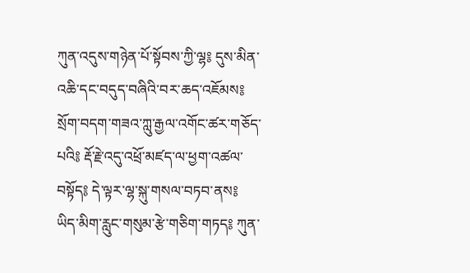ཀུན་འདུས་གཉེན་པོ་སྟོབས་ཀྱི་ལྷ༔ དུས་མིན་འཆི་དང་བདུད་བཞིའི་བར་ཆད་འཇོམས༔ སྲོག་བདག་གཟའ་ཀླུ་རྒྱལ་འགོང་ཚར་གཅོད་པའི༔ རྡོ་རྗེ་འདུ་འཕྲོ་མཛད་ལ་ཕྱག་འཚལ་བསྟོད༔ དེ་ལྟར་ལྷ་སྐུ་གསལ་བཏབ་ནས༔ ཡིད་མིག་རླུང་གསུམ་རྩེ་གཅིག་གཏད༔ ཀུན་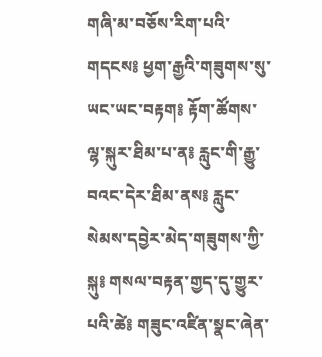གཞི་མ་བཅོས་རིག་པའི་གདངས༔ ཕྱག་རྒྱའི་གཟུགས་སུ་ཡང་ཡང་བརྟག༔ རྟོག་ཚོགས་ལྷ་སྐུར་ཐིམ་པ་ན༔ རླུང་གི་རྒྱུ་བའང་དེར་ཐིམ་ནས༔ རླུང་སེམས་དབྱེར་མེད་གཟུགས་ཀྱི་སྐུ༔ གསལ་བརྟན་གྱད་དུ་གྱུར་པའི་ཚེ༔ གཟུང་འཛིན་སྣང་ཞེན་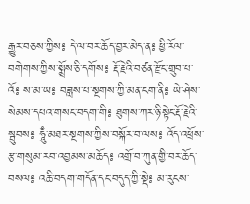རྒྱུར་བཅས་ཀྱིས༔ དེ་ལ་བར་ཆོད་བྱར་མེད་ན༔ ཕྱི་རོལ་བགེགས་ཀྱིས་སྨྲོས་ཅི་དགོས༔ རྡོ་རྗེའི་བཙན་རྫོང་གྲུབ་པ་འོ༔ ས་མ་ཡ༔ བཟླས་པ་སྔགས་ཀྱི་མན་ངག་ནི༔ ཡེ་ཤེས་སེམས་དཔའ་གསང་བདག་གི༔ ཐུགས་ཀར་ཉི་སྟེང་རྡོ་རྗེའི་སྦུབས༔ ཧཱུྃ་མཐར་སྔགས་ཀྱིས་བསྐོར་བ་ལས༔ འོད་འཕྲོས་རྩ་གསུམ་རབ་འབྱམས་མཆོད༔ འགྲོ་བ་ཀུན་གྱི་བར་ཆོད་བསལ༔ འཆི་བདག་གདོན་དང་བདུད་ཀྱི་སྡེ༔ མ་རུངས་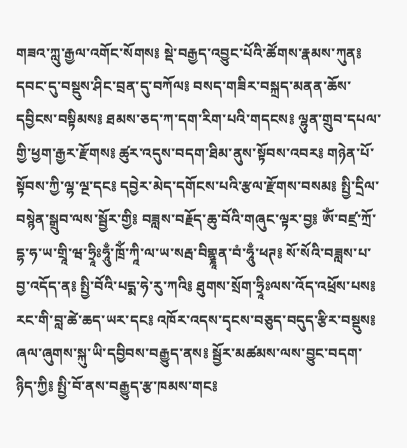གཟའ་ཀླུ་རྒྱལ་འགོང་སོགས༔ སྡེ་བརྒྱད་འབྱུང་པོའི་ཚོགས་རྣམས་ཀུན༔ དབང་དུ་བསྡུས་ཤིང་བྲན་དུ་བཀོལ༔ བསད་གཟིར་བསྐྲད་མནན་ཆོས་དབྱིངས་བསྟིམས༔ ཐམས་ཅད་ཀ་དག་རིག་པའི་གདངས༔ ལྷུན་གྲུབ་དཔལ་གྱི་ཕྱག་རྒྱར་རྫོགས༔ ཚུར་འདུས་བདག་ཐིམ་ནུས་སྟོབས་འབར༔ གཉེན་པོ་སྟོབས་ཀྱི་ལྷ་ལྔ་དང༔ དབྱེར་མེད་དགོངས་པའི་རྩལ་རྫོགས་བསམ༔ སྤྱི་དྲིལ་བསྙེན་སྒྲུབ་ལས་སྦྱོར་གྱི༔ བཟླས་བརྗོད་ཆུ་བོའི་གཞུང་ལྟར་བྱ༔ ཨོཾ་བཛྲ་ཀྲོ་དྷ་ཧ་ཡ་གྲཱི་ཝ་ཧྲཱིཿཧཱུྃ་ཁྲོཾ་ཀཱི་ལ་ཡ་སརྦ་བིགྷྣཱན་བཾ་ཧཱུྃ་ཕཊ༔ སོ་སོའི་བཟླས་པ་བྱ་འདོད་ན༔ སྤྱི་བོའི་པདྨ་ཧེ་རུ་ཀའི༔ ཐུགས་སྲོག་ཧྲཱིཿལས་འོད་འཕྲོས་པས༔ རང་གི་བླ་ཚེ་ཆད་ཡར་དང༔ འཁོར་འདས་དྭངས་བཅུད་བདུད་རྩིར་བསྡུས༔ ཞལ་ཞུགས་སྐུ་ཡི་དབྱིབས་བརྒྱུད་ནས༔ སྦྱོར་མཚམས་ལས་བྱུང་བདག་ཉིད་ཀྱི༔ སྤྱི་བོ་ནས་བརྒྱུད་རྩ་ཁམས་གང༔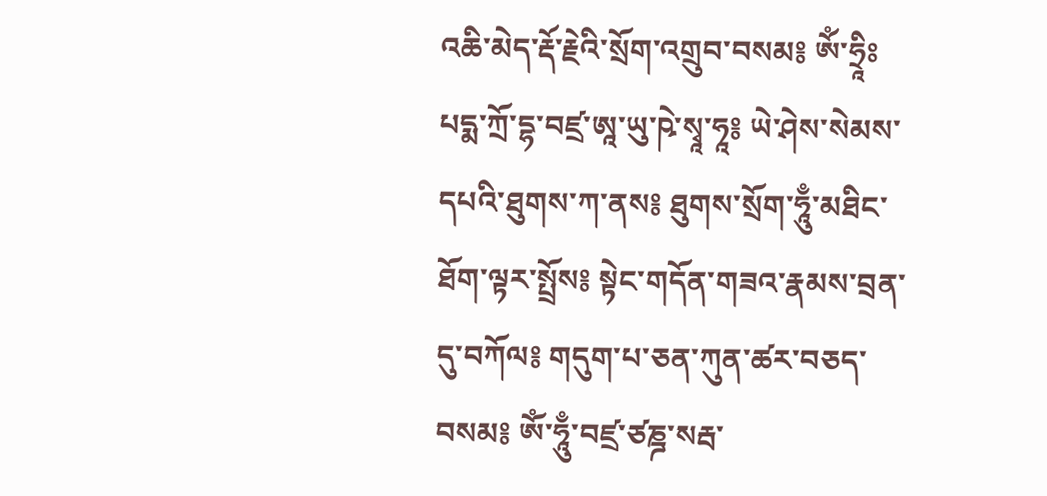འཆི་མེད་རྡོ་རྗེའི་སྲོག་འགྲུབ་བསམ༔ ཨོཾ་ཧྲཱིཿཔདྨ་ཀྲོ་དྷ་བཛྲ་ཨཱ་ཡུ་ཥེ་སྭཱ་ཧཱ༔ ཡེ་ཤེས་སེམས་དཔའི་ཐུགས་ཀ་ནས༔ ཐུགས་སྲོག་ཧཱུྃ་མཐིང་ཐོག་ལྟར་སྤྲོས༔ སྟེང་གདོན་གཟའ་རྣམས་བྲན་དུ་བཀོལ༔ གདུག་པ་ཅན་ཀུན་ཚར་བཅད་བསམ༔ ཨོཾ་ཧཱུྃ་བཛྲ་ཙཎྜ་སརྦ་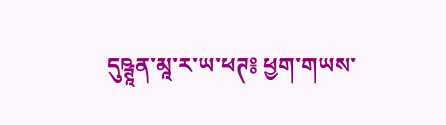དུཥྚཱན་མཱ་ར་ཡ་ཕཊ༔ ཕྱག་གཡས་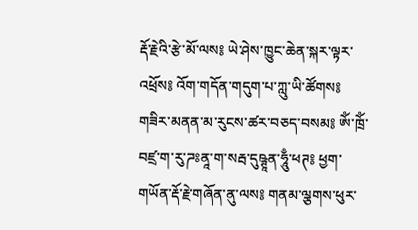རྡོ་རྗེའི་རྩེ་མོ་ལས༔ ཡེ་ཤེས་ཁྱུང་ཆེན་སྐར་ལྟར་འཕྲོས༔ འོག་གདོན་གདུག་པ་ཀླུ་ཡི་ཚོགས༔ གཟིར་མནན་མ་རུངས་ཚར་བཅད་བསམ༔ ཨོཾ་ཁྲོཾ་བཛྲ་ག་རུ་ཌཿནཱ་ག་སརྦ་དུཥྚཱན་ཧཱུྃ་ཕཊ༔ ཕྱག་གཡོན་རྡོ་རྗེ་གཞོན་ནུ་ལས༔ གནམ་ལྕགས་ཕུར་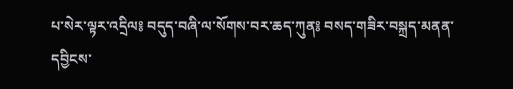པ་སེར་ལྟར་འདྲིལ༔ བདུད་བཞི་ལ་སོགས་བར་ཆད་ཀུན༔ བསད་གཟིར་བསྐྲད་མནན་དབྱིངས་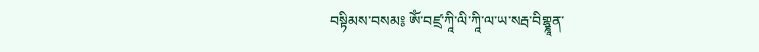བསྟིམས་བསམ༔ ཨོཾ་བཛྲ་ཀཱི་ལི་ཀཱི་ལ་ཡ་སརྦ་བིགྷྣཱན་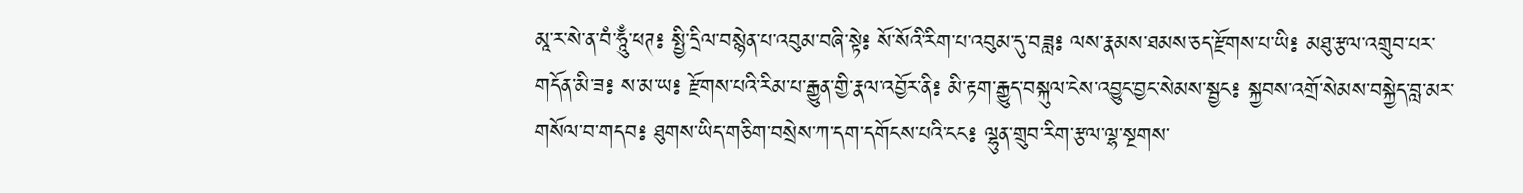མཱ་ར་སེ་ན་བཾ་ཧཱུྃ་ཕཊ༔ སྤྱི་དྲིལ་བསྙེན་པ་འབུམ་བཞི་སྟེ༔ སོ་སོའི་རིག་པ་འབུམ་དུ་བཟླ༔ ལས་རྣམས་ཐམས་ཅད་རྫོགས་པ་ཡི༔ མཐུ་རྩལ་འགྲུབ་པར་གདོན་མི་ཟ༔ ས་མ་ཡ༔ རྫོགས་པའི་རིམ་པ་རྒྱུན་གྱི་རྣལ་འབྱོར་ནི༔ མི་རྟག་རྒྱུད་བསྐུལ་ངེས་འབྱུང་བྱང་སེམས་སྦྱང༔ སྐྱབས་འགྲོ་སེམས་བསྐྱེད་བླ་མར་གསོལ་བ་གདབ༔ ཐུགས་ཡིད་གཅིག་བསྲེས་ཀ་དག་དགོངས་པའི་ངང༔ ལྷུན་གྲུབ་རིག་རྩལ་ལྷ་སྔགས་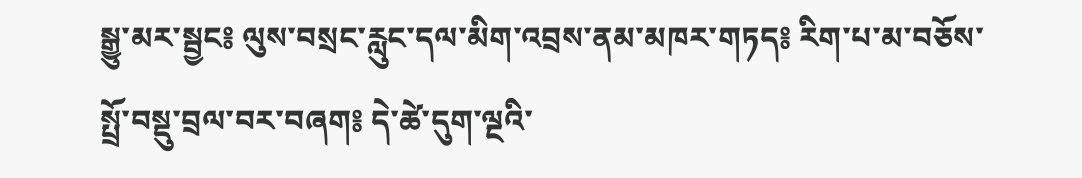སྒྱུ་མར་སྦྱང༔ ལུས་བསྲང་རླུང་དལ་མིག་འབྲས་ནམ་མཁར་གཏད༔ རིག་པ་མ་བཅོས་སྤྲོ་བསྡུ་བྲལ་བར་བཞག༔ དེ་ཚེ་དུག་ལྔའི་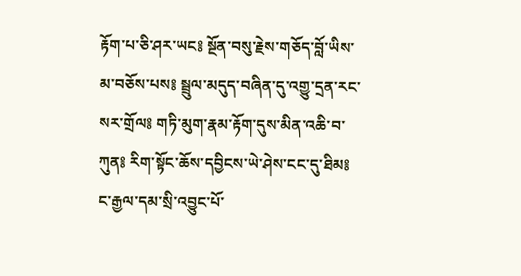རྟོག་པ་ཅི་ཤར་ཡང༔ སྔོན་བསུ་རྗེས་གཅོད་བློ་ཡིས་མ་བཅོས་པས༔ སྦྲུལ་མདུད་བཞིན་དུ་འགྱུ་དྲན་རང་སར་གྲོལ༔ གཏི་མུག་རྣམ་རྟོག་དུས་མིན་འཆི་བ་ཀུན༔ རིག་སྟོང་ཆོས་དབྱིངས་ཡེ་ཤེས་ངང་དུ་ཐིམ༔ ང་རྒྱལ་དམ་སྲི་འབྱུང་པོ་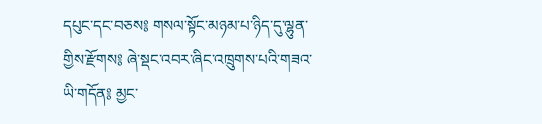དཔུང་དང་བཅས༔ གསལ་སྟོང་མཉམ་པ་ཉིད་དུ་ལྷུན་གྱིས་རྫོགས༔ ཞེ་སྡང་འབར་ཞིང་འཁྲུགས་པའི་གཟའ་ཡི་གདོན༔ མྱང་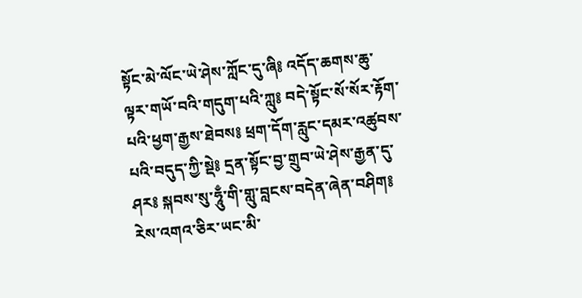སྟོང་མེ་ལོང་ཡེ་ཤེས་ཀློང་དུ་ཞི༔ འདོད་ཆགས་ཆུ་ལྟར་གཡོ་བའི་གདུག་པའི་ཀླུ༔ བདེ་སྟོང་སོ་སོར་རྟོག་པའི་ཕྱག་རྒྱས་ཐེབས༔ ཕྲག་དོག་རླུང་དམར་འཚུབས་པའི་བདུད་ཀྱི་སྡེ༔ དྲན་སྟོང་བྱ་གྲུབ་ཡེ་ཤེས་རྒྱན་དུ་ཤར༔ སྐབས་སུ་ཧཱུྃ་གི་གླུ་བླངས་བདེན་ཞེན་བཤིག༔ རེས་འགའ་ཅིར་ཡང་མི་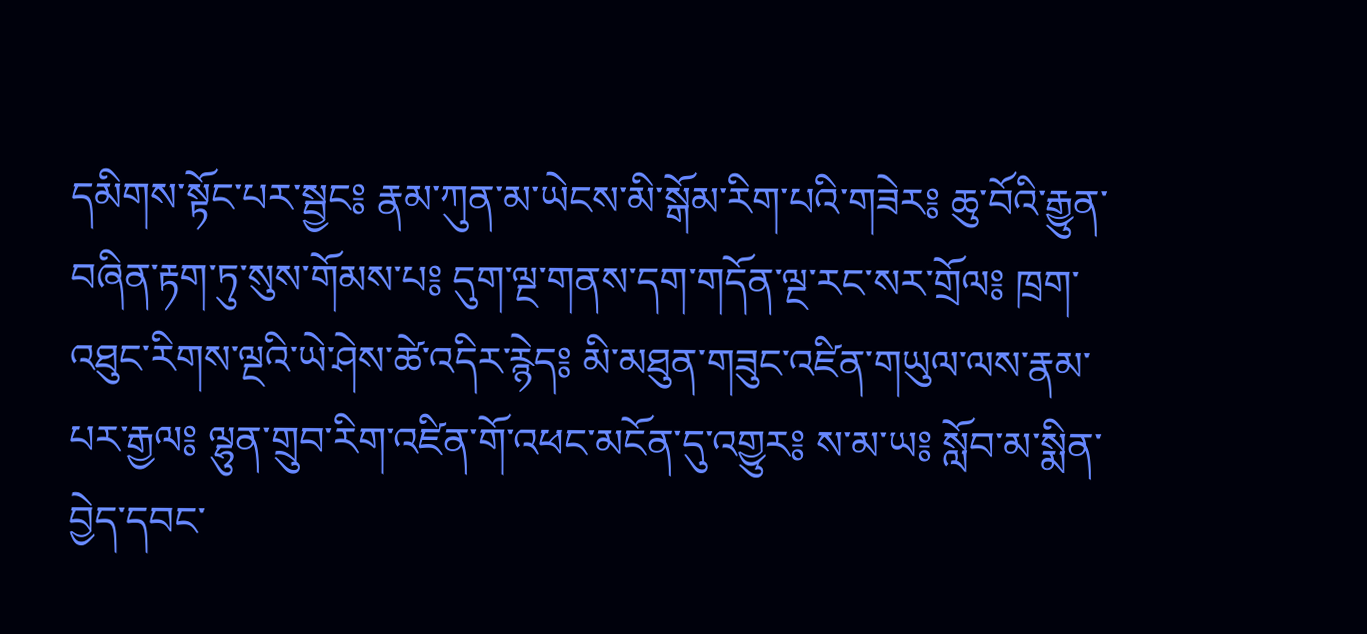དམིགས་སྟོང་པར་སྦྱང༔ རྣམ་ཀུན་མ་ཡེངས་མི་སྒོམ་རིག་པའི་གཟེར༔ ཆུ་བོའི་རྒྱུན་བཞིན་རྟག་ཏུ་སུས་གོམས་པ༔ དུག་ལྔ་གནས་དག་གདོན་ལྔ་རང་སར་གྲོལ༔ ཁྲག་འཐུང་རིགས་ལྔའི་ཡེ་ཤེས་ཚེ་འདིར་རྙེད༔ མི་མཐུན་གཟུང་འཛིན་གཡུལ་ལས་རྣམ་པར་རྒྱལ༔ ལྷུན་གྲུབ་རིག་འཛིན་གོ་འཕང་མངོན་དུ་འགྱུར༔ ས་མ་ཡ༔ སློབ་མ་སྨིན་བྱེད་དབང་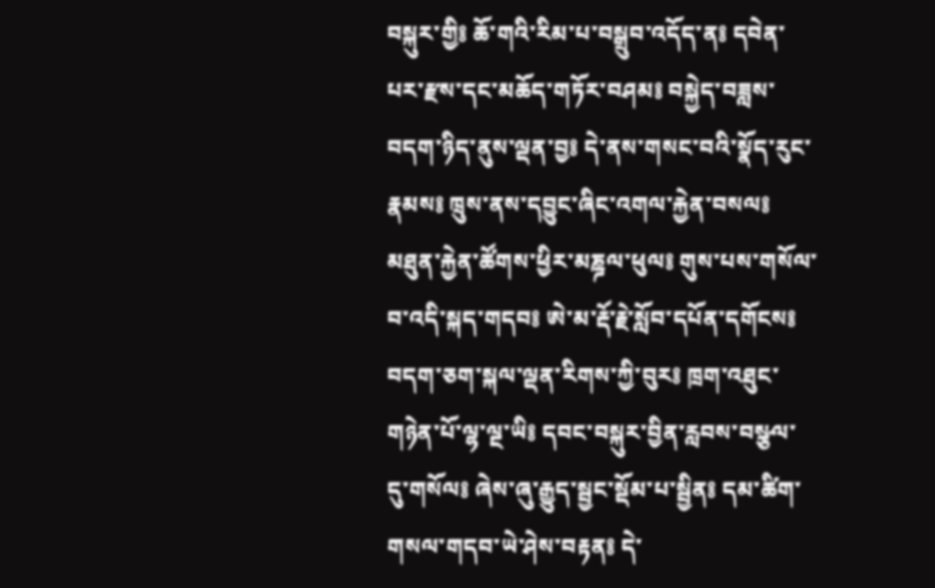བསྐུར་གྱི༔ ཆོ་གའི་རིམ་པ་བསྒྲུབ་འདོད་ན༔ དབེན་པར་རྫས་དང་མཆོད་གཏོར་བཤམ༔ བསྐྱེད་བཟླས་བདག་ཉིད་ནུས་ལྡན་བྱ༔ དེ་ནས་གསང་བའི་སྣོད་རུང་རྣམས༔ ཁྲུས་ནས་དབྱུང་ཞིང་འགལ་རྐྱེན་བསལ༔ མཐུན་རྐྱེན་ཚོགས་ཕྱིར་མཎྜལ་ཕུལ༔ གུས་པས་གསོལ་བ་འདི་སྐད་གདབ༔ ཨེ་མ་རྡོ་རྗེ་སློབ་དཔོན་དགོངས༔ བདག་ཅག་སྐལ་ལྡན་རིགས་ཀྱི་བུར༔ ཁྲག་འཐུང་གཉེན་པོ་ལྷ་ལྔ་ཡི༔ དབང་བསྐུར་བྱིན་རླབས་བསྩལ་དུ་གསོལ༔ ཞེས་ཞུ་རྒྱུད་སྦྱང་སྡོམ་པ་སྦྱིན༔ དམ་ཚིག་གསལ་གདབ་ཡེ་ཤེས་བརྟན༔ དེ་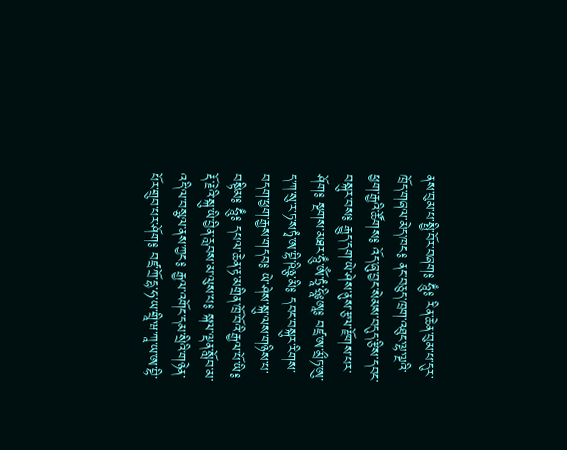ནས་བུམ་པ་སྤྱི་བོར་བཞག༔ ཧཱུྃ༔ རིན་ཆེན་བུམ་པ་དུར་ཁྲོད་གཞལ་མེད་ཁང༔ ནང་བཅུད་ཁྲག་འཐུང་ལྷ་ལྔའི་ཕྱག་རྒྱའི་ཚོགས༔ འོད་ཞུ་བྱང་སེམས་བདུད་རྩིས་དབང་བསྐུར་བས༔ རྒྱུད་དག་ཡེ་ཤེས་ནུས་རྩལ་རྫོགས་པར་ཤོག༔ སྔགས་མཐར་ཧཱུྃ་ཨོཾ་ཏྲཱཾ་ཧྲཱིཿཨཱ༔ བཛྲ་ཨ་མྲྀཏ་ཨུ་ད་ཀ་སུ་ར་ཏ་སཏྭཾ་ཨ་བྷི་ཥིཉྩ་མི༔ དབང་བསྐུར་རིགས་བདག་ཕྱག་རྒྱས་གདབ༔ ཡེ་ཤེས་སྐུ་ལས་གཉིས་པ་བསྟིམ༔ ཧཱུྃ༔ དཔལ་ཆེན་རྟ་མགྲིན་ཁྲོ་བོའི་རྒྱལ་པོ་ཡི༔ རྡོ་རྗེའི་སྐུ་ཡི་བྱིན་རླབས་མ་ལུས་པ༔ སྐལ་ལྡན་སློབ་མ་འདི་ལ་བསྩལ་ནས་ཀྱང༔ རྒྱལ་འགོང་དམ་སྲིའི་གཉེན་པོར་གྲུབ་པར་ཤོག༔ བཛྲ་ཀྲོ་དྷ་ཧ་ཡ་གྲཱི་ཝ་ཀཱ་ཡ་ཨ་བྷི་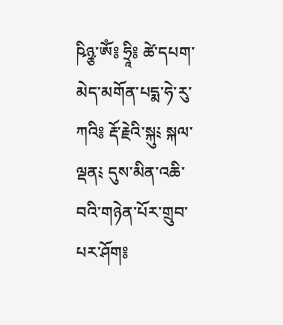ཥིཉྩ་ཨོཾ༔ ཧྲཱི༔ ཚེ་དཔག་མེད་མགོན་པདྨ་ཧེ་རུ་ཀའི༔ རྡོ་རྗེའི་སྐུ༴ སྐལ་ལྡན༴ དུས་མིན་འཆི་བའི་གཉེན་པོར་གྲུབ་པར་ཤོག༔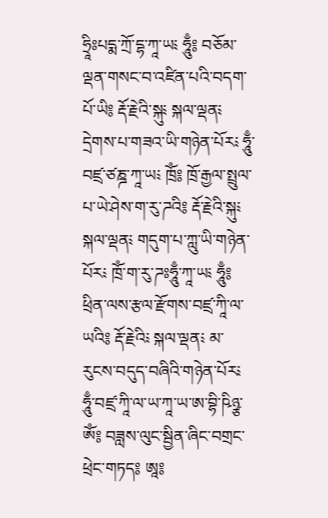ཧྲཱིཿཔདྨ་ཀྲོ་དྷ་ཀཱ་ཡ༴ ཧཱུྃ༔ བཅོམ་ལྡན་གསང་བ་འཛིན་པའི་བདག་པོ་ཡི༔ རྡོ་རྗེའི་སྐུ༴ སྐལ་ལྡན༴ དྲེགས་པ་གཟའ་ཡི་གཉེན་པོར༴ ཧཱུྃ་བཛྲ་ཙཎྜ་ཀཱ་ཡ༴ ཁྲོཾ༔ ཁྲོ་རྒྱལ་སྤྲུལ་པ་ཡེ་ཤེས་ག་རུ་ཌའི༔ རྡོ་རྗེའི་སྐུ༴ སྐལ་ལྡན༴ གདུག་པ་ཀླུ་ཡི་གཉེན་པོར༴ ཁྲོཾ་ག་རུ་ཌཿཧཱུྃ་ཀཱ་ཡ༴ ཧཱུྃ༔ ཕྲིན་ལས་རྩལ་རྫོགས་བཛྲ་ཀཱི་ལ་ཡའི༔ རྡོ་རྗེའི༴ སྐལ་ལྡན༴ མ་རུངས་བདུད་བཞིའི་གཉེན་པོར༴ ཧཱུྃ་བཛྲ་ཀཱི་ལ་ཡ་ཀཱ་ཡ་ཨ་བྷི་ཥིཉྩ་ཨོཾ༔ བཟླས་ལུང་སྦྱིན་ཞིང་བགྲང་ཕྲེང་གཏད༔ ཨཱ༔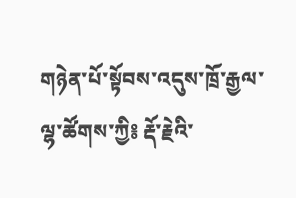གཉེན་པོ་སྟོབས་འདུས་ཁྲོ་རྒྱལ་ལྷ་ཚོགས་ཀྱི༔ རྡོ་རྗེའི་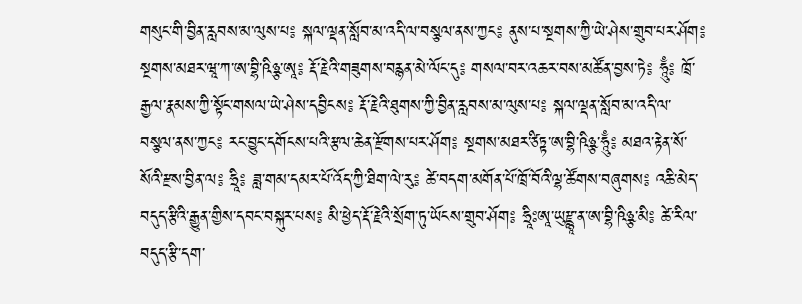གསུང་གི་བྱིན་རླབས་མ་ལུས་པ༔ སྐལ་ལྡན་སློབ་མ་འདི་ལ་བསྩལ་ནས་ཀྱང༔ ནུས་པ་སྔགས་ཀྱི་ཡེ་ཤེས་གྲུབ་པར་ཤོག༔ སྔགས་མཐར་ཝཱ་ཀ་ཨ་བྷི་ཥིཉྩ་ཨཱ༔ རྡོ་རྗེའི་གཟུགས་བརྙན་མེ་ལོང་དུ༔ གསལ་བར་འཆར་བས་མཚོན་བྱས་ཏེ༔ ཧཱུྃ༔ ཁྲོ་རྒྱལ་རྣམས་ཀྱི་སྟོང་གསལ་ཡེ་ཤེས་དབྱིངས༔ རྡོ་རྗེའི་ཐུགས་ཀྱི་བྱིན་རླབས་མ་ལུས་པ༔ སྐལ་ལྡན་སློབ་མ་འདི་ལ་བསྩལ་ནས་ཀྱང༔ རང་བྱུང་དགོངས་པའི་རྩལ་ཆེན་རྫོགས་པར་ཤོག༔ སྔགས་མཐར་ཙིཏྟ་ཨ་བྷི་ཥིཉྩ་ཧཱུྃ༔ མཐའ་རྟེན་སོ་སོའི་རྫས་བྱིན་ལ༔ ཧྲཱི༔ ཟླ་གམ་དམར་པོ་འོད་ཀྱི་ཐིག་ལེ་རུ༔ ཚེ་བདག་མགོན་པོ་ཁྲོ་བོའི་ལྷ་ཚོགས་བཞུགས༔ འཆི་མེད་བདུད་རྩིའི་རྒྱུན་གྱིས་དབང་བསྐུར་པས༔ མི་ཕྱེད་རྡོ་རྗེའི་སྲོག་ཏུ་ཡོངས་གྲུབ་ཤོག༔ ཧྲཱིཿཨཱ་ཡུརྫྙཱ་ན་ཨ་བྷི་ཥིཉྩ་མི༔ ཚེ་རིལ་བདུད་རྩི་དག་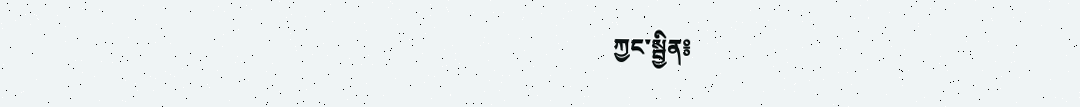ཀྱང་སྦྱིན༔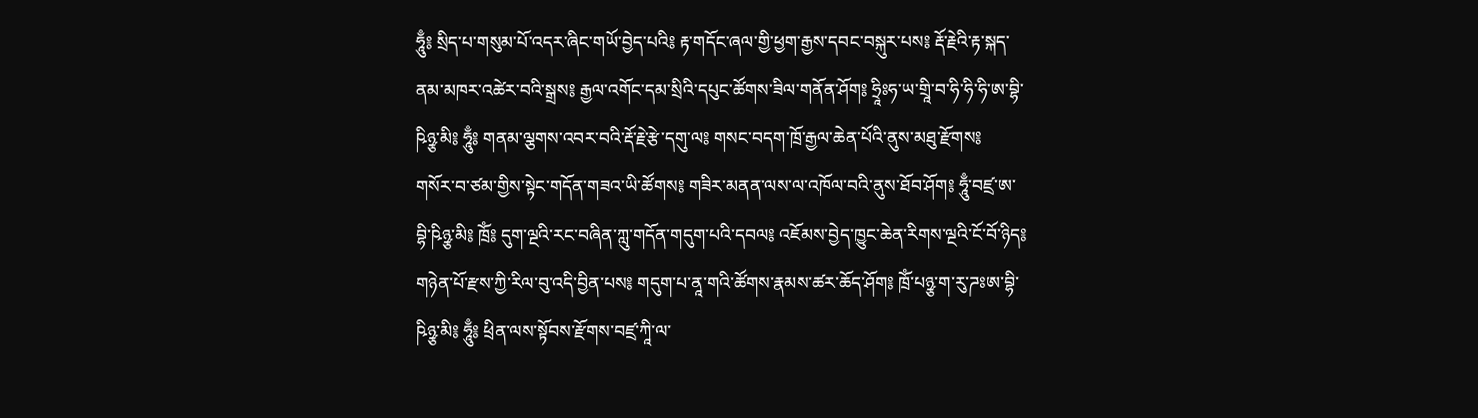ཧཱུྃ༔ སྲིད་པ་གསུམ་པོ་འདར་ཞིང་གཡོ་བྱེད་པའི༔ རྟ་གདོང་ཞལ་གྱི་ཕྱག་རྒྱས་དབང་བསྐུར་པས༔ རྡོ་རྗེའི་རྟ་སྐད་ནམ་མཁར་འཚེར་བའི་སྒྲས༔ རྒྱལ་འགོང་དམ་སྲིའི་དཔུང་ཚོགས་ཟིལ་གནོན་ཤོག༔ ཧྲཱིཿཧ་ཡ་གྲཱི་བ་ཧི་ཧི་ཧི་ཨ་བྷི་ཥིཉྩ་མི༔ ཧཱུྃ༔ གནམ་ལྕགས་འབར་བའི་རྡོ་རྗེ་རྩེ་དགུ་ལ༔ གསང་བདག་ཁྲོ་རྒྱལ་ཆེན་པོའི་ནུས་མཐུ་རྫོགས༔ གསོར་བ་ཙམ་གྱིས་སྟེང་གདོན་གཟའ་ཡི་ཚོགས༔ གཟིར་མནན་ལས་ལ་འཁོལ་བའི་ནུས་ཐོབ་ཤོག༔ ཧཱུྃ་བཛྲ་ཨ་བྷི་ཥིཉྩ་མི༔ ཁྲོཾ༔ དུག་ལྔའི་རང་བཞིན་ཀླུ་གདོན་གདུག་པའི་དབལ༔ འཇོམས་བྱེད་ཁྱུང་ཆེན་རིགས་ལྔའི་ངོ་བོ་ཉིད༔ གཉེན་པོ་རྫས་ཀྱི་རིལ་བུ་འདི་བྱིན་པས༔ གདུག་པ་ནཱ་གའི་ཚོགས་རྣམས་ཚར་ཆོད་ཤོག༔ ཁྲོཾ་པཉྩ་ག་རུ་ཌཿཨ་བྷི་ཥིཉྩ་མི༔ ཧཱུྃ༔ ཕྲིན་ལས་སྟོབས་རྫོགས་བཛྲ་ཀཱི་ལ་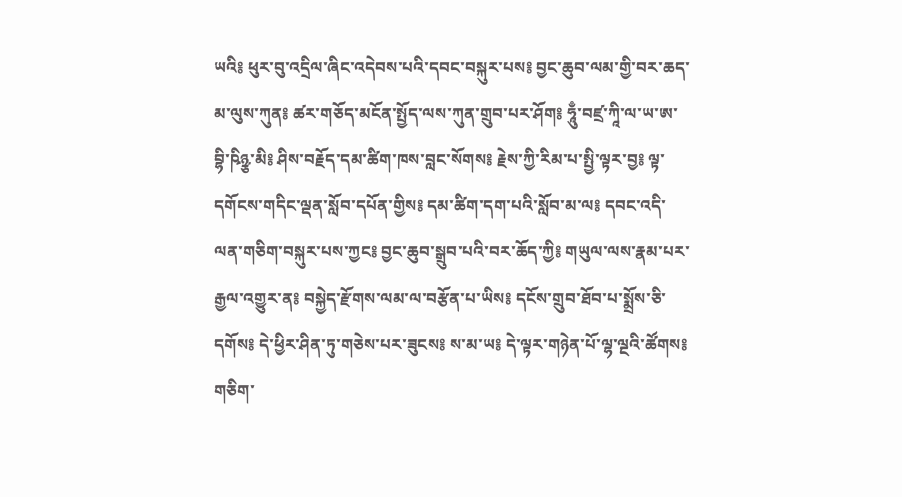ཡའི༔ ཕུར་བུ་འདྲིལ་ཞིང་འདེབས་པའི་དབང་བསྐུར་པས༔ བྱང་ཆུབ་ལམ་གྱི་བར་ཆད་མ་ལུས་ཀུན༔ ཚར་གཅོད་མངོན་སྤྱོད་ལས་ཀུན་གྲུབ་པར་ཤོག༔ ཧཱུྃ་བཛྲ་ཀཱི་ལ་ཡ་ཨ་བྷི་ཥིཉྩ་མི༔ ཤིས་བརྗོད་དམ་ཚིག་ཁས་བླང་སོགས༔ རྗེས་ཀྱི་རིམ་པ་སྤྱི་ལྟར་བྱ༔ ལྟ་དགོངས་གདིང་ལྡན་སློབ་དཔོན་གྱིས༔ དམ་ཚིག་དག་པའི་སློབ་མ་ལ༔ དབང་འདི་ལན་གཅིག་བསྐུར་པས་ཀྱང༔ བྱང་ཆུབ་སྒྲུབ་པའི་བར་ཆོད་ཀྱི༔ གཡུལ་ལས་རྣམ་པར་རྒྱལ་འགྱུར་ན༔ བསྐྱེད་རྫོགས་ལམ་ལ་བརྩོན་པ་ཡིས༔ དངོས་གྲུབ་ཐོབ་པ་སྨྲོས་ཅི་དགོས༔ དེ་ཕྱིར་ཤིན་ཏུ་གཅེས་པར་ཟུངས༔ ས་མ་ཡ༔ དེ་ལྟར་གཉེན་པོ་ལྷ་ལྔའི་ཚོགས༔ གཅིག་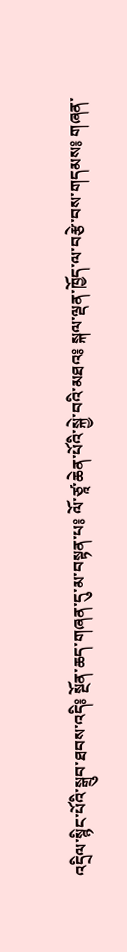འདྲིལ་སྙིང་པོའི་སྒྲུབ་ཐབས་འདི༔ སྔོན་ཆད་གཞན་དུ་མ་བསྟན་པ༔ ལོ་ཙཱ་ཆེན་པོའི་སྐྱེ་བའི་མཐའ༔ སྐལ་ལྡན་ཁྱོད་ལ་བརྩེ་བས་གདམས༔ གཞན་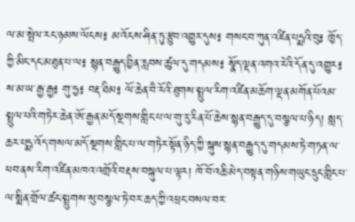ལ་མ་སྤེལ་རང་ཉམས་ལོངས༔ མ་འོངས་ཤིན་ཏུ་རྩུབ་འགྱུར་དུས༔ གསང་བ་ཀུན་འཛིན་པདྨའི་བུ༔ ཁྱོད་ཀྱི་མིང་དང་མཐུན་པ་ལ༔ སྙན་བརྒྱུད་བྱིན་རླབས་ཚུལ་དུ་གདམས༔ སྣོད་ལྡན་འགའ་རེའི་དོན་དུ་འགྱུར༔ ས་མ་ཡ་རྒྱ་རྒྱ༔ གུ་ཧྱ༔ བརྡ་ཐིམ༔ ལོ་ཆེན་བཻ་རོའི་ཐུགས་སྤྲུལ་རིག་འཛིན་མཆོག་ལྡན་མགོན་པོའམ་སྤྲུལ་པའི་གཏེར་ཆེན་ཨོ་རྒྱན་མདོ་སྔགས་གླིང་པ་ལ་གུ་རུ་རིན་པོ་ཆེས་སྙན་བརྒྱུད་དུ་བསྩལ་པ་ཉིད། སླད་ཆར་པདྨ་འོད་གསལ་མདོ་སྔགས་གླིང་པ་ལ་གཏེར་སྟོན་ཉིད་ཀྱི་སྐུས་སྙན་བརྒྱུད་དུ་གདམས་ཏེ་གཏན་ལ་ཕབ་ནས་རིག་འཛིན་མཁའ་འགྲོའི་བརྡས་བསྐུལ་པ་ལྟར། ཁོ་བོ་འཆི་མེད་བསྟན་གཉིས་གཡུང་དྲུང་གླིང་པ་ལ་སྨིན་གྲོལ་ཚང་སྤྲུགས་སུ་བསྩལ་ཏེ་བར་ཆད་ཀྱི་འཕྲང་བསལ་བར་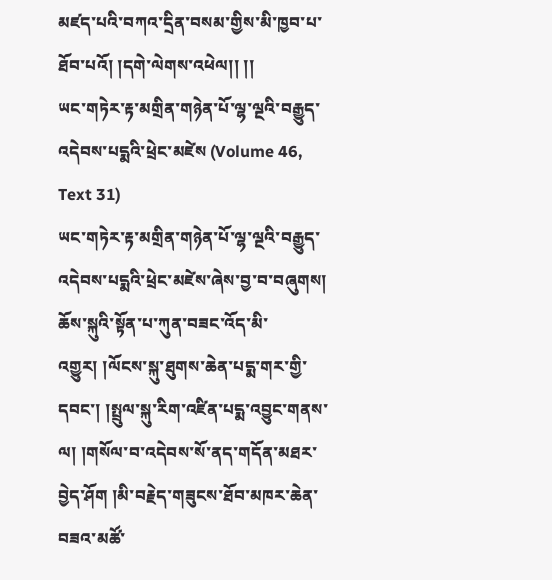མཛད་པའི་བཀའ་དྲིན་བསམ་གྱིས་མི་ཁྱབ་པ་ཐོབ་པའོ། །དགེ་ལེགས་འཕེལ།། །།
ཡང་གཏེར་རྟ་མགྲིན་གཉེན་པོ་ལྷ་ལྔའི་བརྒྱུད་འདེབས་པདྨའི་ཕྲེང་མཛེས (Volume 46, Text 31)
ཡང་གཏེར་རྟ་མགྲིན་གཉེན་པོ་ལྷ་ལྔའི་བརྒྱུད་འདེབས་པདྨའི་ཕྲེང་མཛེས་ཞེས་བྱ་བ་བཞུགས། ཆོས་སྐུའི་སྟོན་པ་ཀུན་བཟང་འོད་མི་འགྱུར། །ལོངས་སྐུ་ཐུགས་ཆེན་པདྨ་གར་གྱི་དབང་། །སྤྲུལ་སྐུ་རིག་འཛིན་པདྨ་འབྱུང་གནས་ལ། །གསོལ་བ་འདེབས་སོ་ནད་གདོན་མཐར་བྱེད་ཤོག །མི་བརྗེད་གཟུངས་ཐོབ་མཁར་ཆེན་བཟའ་མཚོ་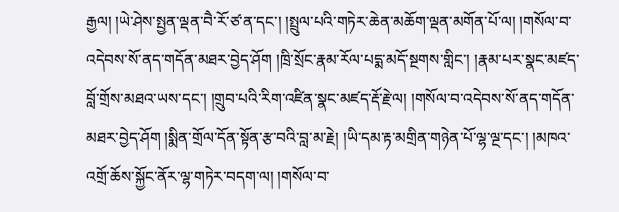རྒྱལ། །ཡེ་ཤེས་སྤྱན་ལྡན་བཻ་རོ་ཙ་ན་དང་། །སྤྲུལ་པའི་གཏེར་ཆེན་མཆོག་ལྡན་མགོན་པོ་ལ། །གསོལ་བ་འདེབས་སོ་ནད་གདོན་མཐར་བྱེད་ཤོག །ཁྲི་སྲོང་རྣམ་རོལ་པདྨ་མདོ་སྔགས་གླིང་། །རྣམ་པར་སྣང་མཛད་བློ་གྲོས་མཐའ་ཡས་དང་། །གྲུབ་པའི་རིག་འཛིན་སྣང་མཛད་རྡོ་རྗེ་ལ། །གསོལ་བ་འདེབས་སོ་ནད་གདོན་མཐར་བྱེད་ཤོག །སྨིན་གྲོལ་དོན་སྟོན་རྩ་བའི་བླ་མ་རྗེ། །ཡི་དམ་རྟ་མགྲིན་གཉེན་པོ་ལྷ་ལྔ་དང་། །མཁའ་འགྲོ་ཆོས་སྐྱོང་ནོར་ལྷ་གཏེར་བདག་ལ། །གསོལ་བ་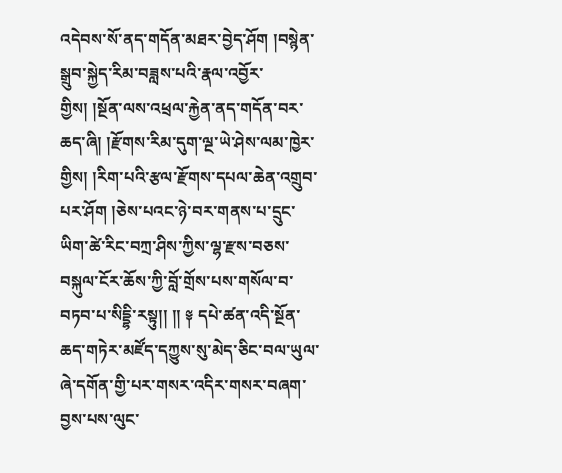འདེབས་སོ་ནད་གདོན་མཐར་བྱེད་ཤོག །བསྙེན་སྒྲུབ་སྐྱེད་རིམ་བཟླས་པའི་རྣལ་འབྱོར་གྱིས། །སྔོན་ལས་འཕྲལ་རྐྱེན་ནད་གདོན་བར་ཆད་ཞི། །རྫོགས་རིམ་དུག་ལྔ་ཡེ་ཤེས་ལམ་ཁྱེར་གྱིས། །རིག་པའི་རྩལ་རྫོགས་དཔལ་ཆེན་འགྲུབ་པར་ཤོག །ཅེས་པའང་ཉེ་བར་གནས་པ་དྲུང་ཡིག་ཚེ་རིང་བཀྲ་ཤིས་ཀྱིས་ལྷ་རྫས་བཅས་བསྐུལ་ངོར་ཆོས་ཀྱི་བློ་གྲོས་པས་གསོལ་བ་བཏབ་པ་སིདྡྷི་རསྟུ།། །། ༈ དཔེ་ཚན་འདི་སྔོན་ཆད་གཏེར་མཛོད་དཀྱུས་སུ་མེད་ཅིང་བལ་ཡུལ་ཞེ་དགོན་གྱི་པར་གསར་འདིར་གསར་བཞག་བྱས་པས་ལུང་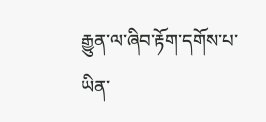རྒྱུན་ལ་ཞིབ་རྟོག་དགོས་པ་ཡིན་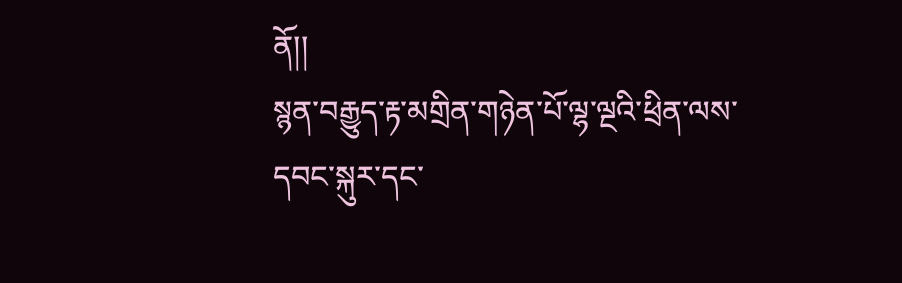ནོ།།
སྙན་བརྒྱུད་རྟ་མགྲིན་གཉེན་པོ་ལྷ་ལྔའི་ཕྲིན་ལས་དབང་སྐུར་དང་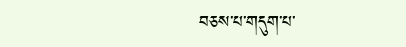བཅས་པ་གདུག་པ་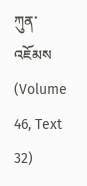ཀུན་འཇོམས (Volume 46, Text 32)